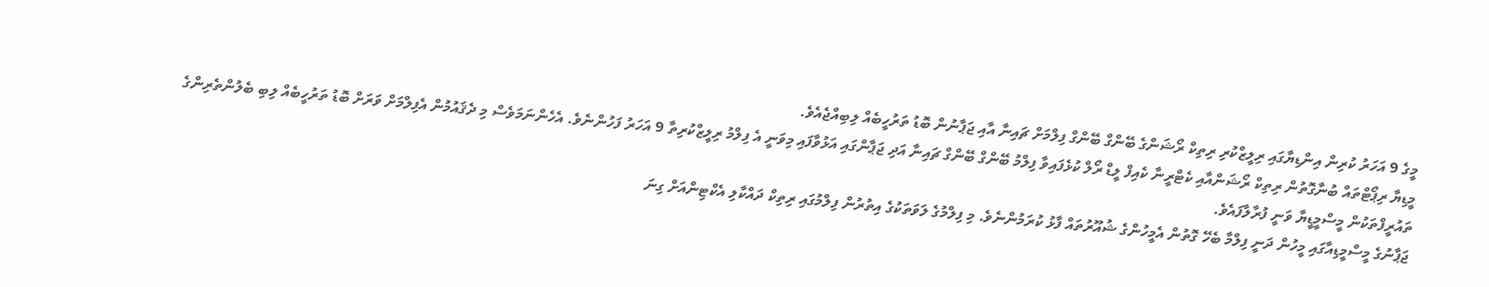މީގެ 9 އަހަރު ކުރިން އިންޑިޔާގައި ރިލީޒްކުރި ރިތިކް ރޯޝަންގެ ބޭންގް ބޭންގް ފިލްމަށް ޗައިނާ އާއި ޖަޕާނުން ބޮޑު ތަރުހީބެއް ލިބިއްޖެއެވެ.
މީޑިޔާ ރިޕޯޓްތައް ބުނާގޮތުން ރިތިކް ރޯޝަންއާއި ކެޓްރީނާ ކެއިފް ލީޑް ރޯލް ކުޅެފައިވާ ފިލްމު ބޭންގް ބޭންގް ޗައިނާ އަދި ޖަޕާންގައި އަޅުވާފައި މިވަނީ އެ ފިލްމު ރިލީޒްކުރިތާ 9 އަހަރު ފަހުންނެވެ. އެހެންނަމަވެސް މި ދެޤައުމުން އެފިލްމަށް ވަރަށް ބޮޑު ތަރުހީބެއް ލިބި ބެލުންތެރިންގެ ތައުރީފްތަކުން މީސްމީޑީޔާ ވަނީ ފުރާލާފައެވެ.
ޖަޕާނުގެ މީސްމީޑިއާގައި މީހުން ދަނީ ފިލްމާ ބެހޭ ގޮތުން އެމީހުންގެ ޝުއޫރުތައް ފާޅު ކުރަމުންނެވެ. މި ފިލްމުގެ ލަވަތަކުގެ އިތުރުން ފިލްމުގައި ރިތިކް ދައްކާލި އެކްޓިންއަށް ގިނަ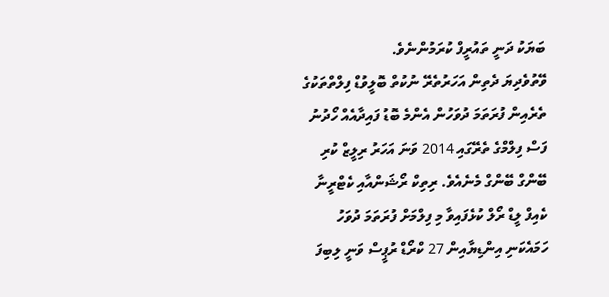ބަޔަކު ދަނީ ތައުރީފް ކުރަމުންނެވެ.
ވޭތުވެދިޔަ ދެތިން އަހަރުތެރޭ ނުކުތް ބޮލީވުޑް ފިލްތްތަކުގެ ތެރެއިން ފުރަތަމަ ދުވަހުން އެންމެ ބޮޑު ފައިދާއެއް ހޯދުނު ފަސް ފިލްމްގެ ތެރޭގައި 2014 ވަނަ އަހަރު ރިލީޒް ކުރި ބޭންގް ބޭންގް މެނެއެވެ. ރިތިކް ރޯޝަންއާއި ކެޓްރީނާ ކެއިފް ލީޑް ރޯލް ކުޅެފައިވާ މި ފިލްމަށް ފުރަތަމަ ދުވަހު ހަމައެކަނި އިންޑިޔާއިން 27 ކްރޯޑް ރުޕީސް ވަނީ ލިބިފަ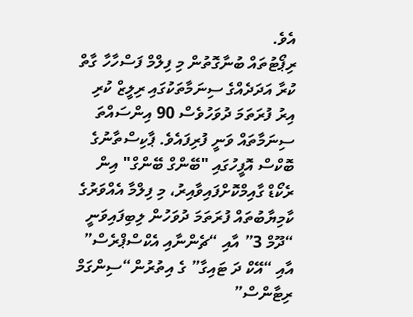އެވެ.
ރިޕޯޓުތައް ބުނާގޮތުން މި ފިލްމް ފަސްހާހާ ގާތް ކުރާ އަދަދެއްގެ ސިނަމާތަކުގައި ރިލީޒް ކުރި އިރު ފުރަތަމަ ދުވަހުވެސް 90 އިންސައްތަ ސިނަމާތައް ވަނީ ފުރިފައެވެ. ޕާކިސްތާނުގެ ބޮކްސް އޮފީހުގައި "ބޭންގް ބޭންގް" އިން ރެކޯޑް ގާއިމްކޮށްފައިވާއިރު، މި ފިލްމާ އެއްވަރުގެ ކާމިޔާބުތައް ފުރަތަމަ ދުވަހުން ލިބިފައިވަނީ “ދޫމް 3” އާއި “ޗެންނާއި އެކްސްޕްރެސް” އާއި “އޭކް ދަ ޓައިގާ” ގެ އިތުރުން“ސިންގަމް ރިޓާންސް”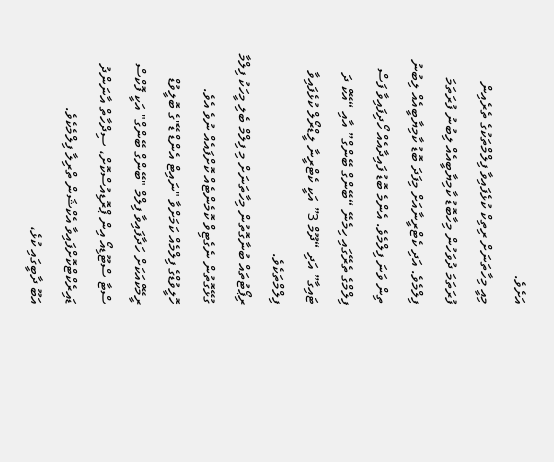އަށެވެ.
މިއީ މިހާތަނަށް ރިތިކް ކުޅެފައިވާ ފިލްމްތަކުގެ ތެރެއިން ފުރަތަމަ ދުވަހުން މިހާބޮޑު ކާމިޔާބީއެއް ލިބުނު ފުރަތަމަ ފިލްމެވެ. އަދި ކެޓްރީނާއަށް މިފަދަ ބޮޑު ކާމިޔާބީއެއް ލިބުނު ތިން ވަނަ ފިލްމެވެ. އެންމެ ބޮޑު ފައިދާއެއް ހޯދިފައިވާ ފަސް ފިލްމްގެ ތެރޭގައި ހިމެނޭ “ބޭންގް ބޭންގް” އާއި “އޭކް ދަ ޓައިގާ” އަދި “ދޫމް 3” އަކީ ކެޓްރީނާ ލީޑްރޯލް ކުޅެފައިވާ ފިލްމްތަކެވެ.
ރިޕޯޓުތައް ބުނާގޮތުން މިހާތަނަށް މި ފިލްމް ބެލި މީހަކު ފިލްމާ ގުޅޭގޮތުން ނެގެޓިވް ކޮމެންޓެއް ކޮށްފައެއް ނުވެ އެވެ.
ހޮލީވުޑްގެ ފިލްމެއް ކަމަށްވާ "ނައިޓް އެންޑް ޑޭ"ގެ ބޮލީވުޑް ރީމޭކްއަކަށް ހަދާފައިވާ ފިލްމް "ބޭންގް ބޭންގް" އަކީ ފޮކްސް ސްޓާ ސްޓޫޑިއޯ އިން ޕްރޮޑިއުސްކޮށް، ސިދްހާތް އާނަންދު ޑައިރެކްޓްކޮށްފައިވާ އެކްޝަން ތްރިލާ ފިލްމެކެވެ.
އަބޫ ދާބީގައި ކުޅެ،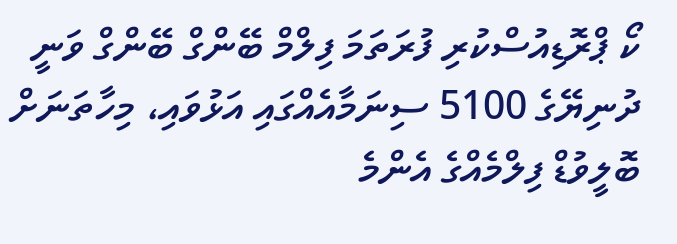ކޯ ޕްރޮޑިއުސްކުރި ފުރަތަމަ ފިލްމް ބޭންގް ބޭންގް ވަނީ ދުނިޔޭގެ 5100 ސިނަމާއެއްގައި އަޅުވައި، މިހާތަނަށް ބޮލީވުޑް ފިލްމެއްގެ އެންމެ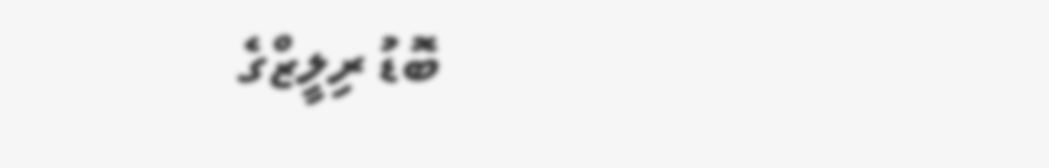ބޮޑު ރިލީޒްގެ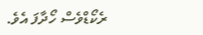ރެކޯޑްވެސް ހޯދާފަ އެވެ.